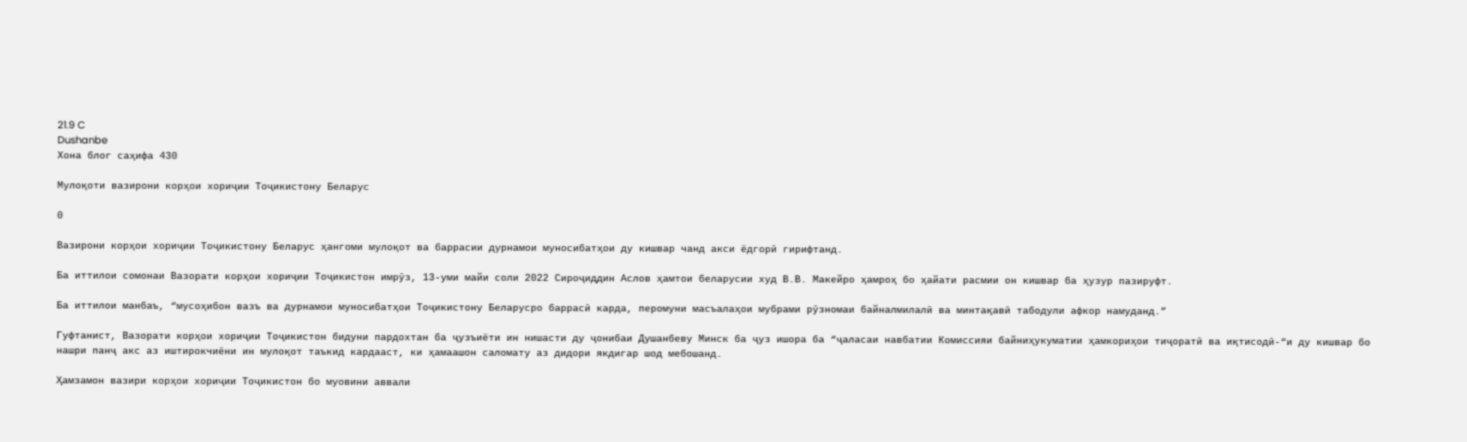21.9 C
Dushanbe
Хона блог саҳифа 430

Мулоқоти вазирони корҳои хориҷии Тоҷикистону Беларус

0

Вазирони корҳои хориҷии Тоҷикистону Беларус ҳангоми мулоқот ва баррасии дурнамои муносибатҳои ду кишвар чанд акси ёдгорӣ гирифтанд.

Ба иттилои сомонаи Вазорати корҳои хориҷии Тоҷикистон имрӯз, 13-уми майи соли 2022 Сироҷиддин Аслов ҳамтои беларусии худ В.В. Макейро ҳамроҳ бо ҳайати расмии он кишвар ба ҳузур пазируфт.

Ба иттилои манбаъ, “мусоҳибон вазъ ва дурнамои муносибатҳои Тоҷикистону Беларусро баррасӣ карда, перомуни масъалаҳои мубрами рӯзномаи байналмилалӣ ва минтақавӣ табодули афкор намуданд.”

Гуфтанист, Вазорати корҳои хориҷии Тоҷикистон бидуни пардохтан ба ҷузъиёти ин нишасти ду ҷонибаи Душанбеву Минск ба ҷуз ишора ба “ҷаласаи навбатии Комиссияи байниҳукуматии ҳамкориҳои тиҷоратӣ ва иқтисодӣ-“и ду кишвар бо нашри панҷ акс аз иштирокчиёни ин мулоқот таъкид кардааст, ки ҳамаашон саломату аз дидори якдигар шод мебошанд.

Ҳамзамон вазири корҳои хориҷии Тоҷикистон бо муовини аввали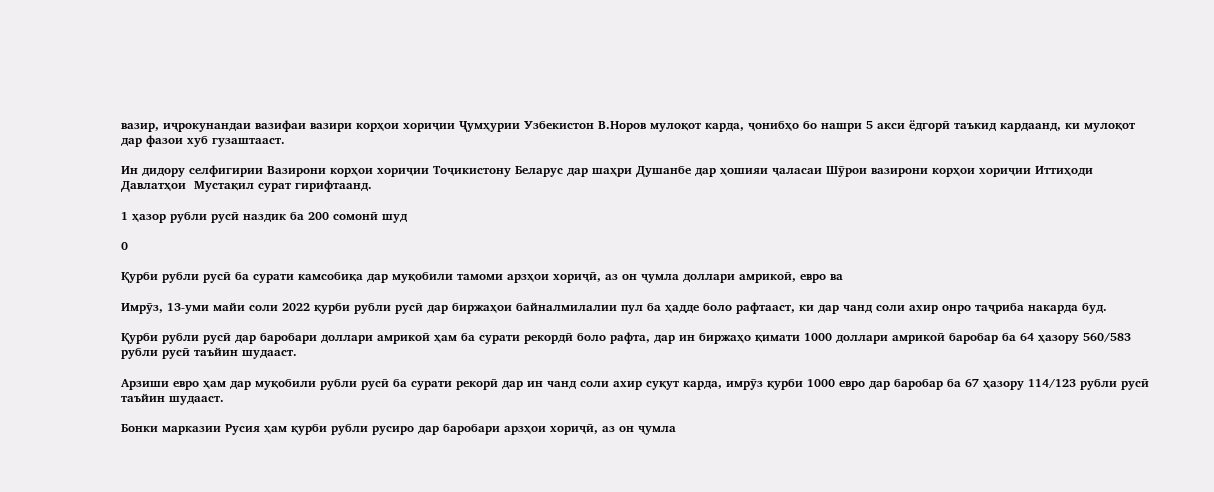вазир, иҷрокунандаи вазифаи вазири корҳои хориҷии Ҷумҳурии Узбекистон В.Норов мулоқот карда, ҷонибҳо бо нашри 5 акси ёдгорӣ таъкид кардаанд, ки мулоқот дар фазои хуб гузаштааст.

Ин дидору селфигирии Вазирони корҳои хориҷии Тоҷикистону Беларус дар шаҳри Душанбе дар ҳошияи ҷаласаи Шӯрои вазирони корҳои хориҷии Иттиҳоди Давлатҳои  Мустақил сурат гирифтаанд.

1 ҳазор рубли русӣ наздик ба 200 сомонӣ шуд

0

Қурби рубли русӣ ба сурати камсобиқа дар муқобили тамоми арзҳои хориҷӣ, аз он ҷумла доллари амрикоӣ, евро ва

Имрӯз, 13-уми майи соли 2022 қурби рубли русӣ дар биржаҳои байналмилалии пул ба ҳадде боло рафтааст, ки дар чанд соли ахир онро таҷриба накарда буд.

Қурби рубли русӣ дар баробари доллари амрикоӣ ҳам ба сурати рекордӣ боло рафта, дар ин биржаҳо қимати 1000 доллари амрикоӣ баробар ба 64 ҳазору 560/583 рубли русӣ таъйин шудааст.

Арзиши евро ҳам дар муқобили рубли русӣ ба сурати рекорӣ дар ин чанд соли ахир суқут карда, имрӯз қурби 1000 евро дар баробар ба 67 ҳазору 114/123 рубли русӣ таъйин шудааст.

Бонки марказии Русия ҳам қурби рубли русиро дар баробари арзҳои хориҷӣ, аз он ҷумла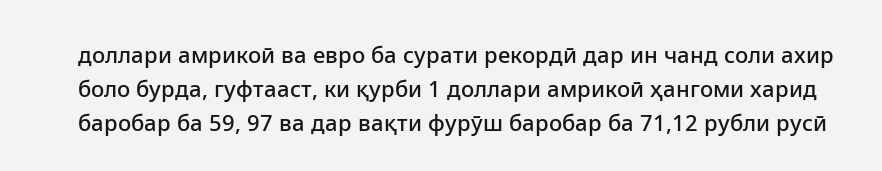доллари амрикоӣ ва евро ба сурати рекордӣ дар ин чанд соли ахир боло бурда, гуфтааст, ки қурби 1 доллари амрикоӣ ҳангоми харид баробар ба 59, 97 ва дар вақти фурӯш баробар ба 71,12 рубли русӣ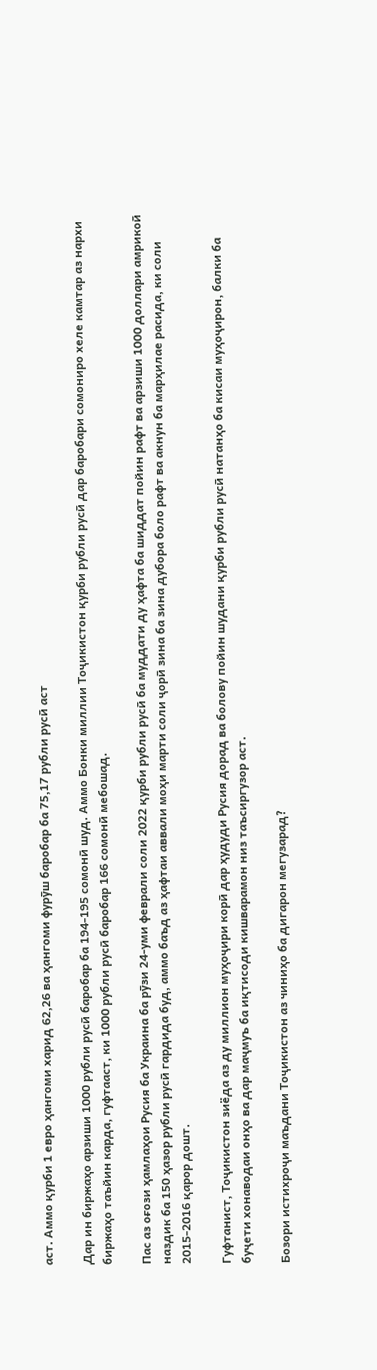аст. Аммо қурби 1 евро ҳангоми харид 62,26 ва ҳангоми фурӯш баробар ба 75,17 рубли русӣ аст

Дар ин биржаҳо арзиши 1000 рубли русӣ баробар ба 194-195 сомонӣ шуд. Аммо Бонки миллии Тоҷикистон қурби рубли русӣ дар баробари сомониро хеле камтар аз нархи биржаҳо таъйин карда, гуфтааст, ки 1000 рубли русӣ баробар 166 сомонӣ мебошад.

Пас аз оғози ҳамлаҳои Русия ба Украина ба рӯзи 24-уми феврали соли 2022 қурби рубли русӣ ба муддати ду ҳафта ба шиддат пойин рафт ва арзиши 1000 доллари амрикоӣ наздик ба 150 ҳазор рубли русӣ гардида буд, аммо баъд аз ҳафтаи аввали моҳи марти соли ҷорӣ зина ба зина дубора боло рафт ва акнун ба марҳилае расида, ки соли 2015-2016 қарор дошт.

Гуфтанист, Тоҷикистон зиёда аз ду миллион муҳоҷири корӣ дар ҳудуди Русия дорад ва болову пойин шудани қурби рубли русӣ натанҳо ба кисаи муҳоҷирон, балки ба буҷети хонаводаи онҳо ва дар маҷмуъ ба иқтисоди кишварамон низ таъсиргузор аст.

Бозори истихроҷи маъдани Тоҷикистон аз чиниҳо ба дигарон мегузарад?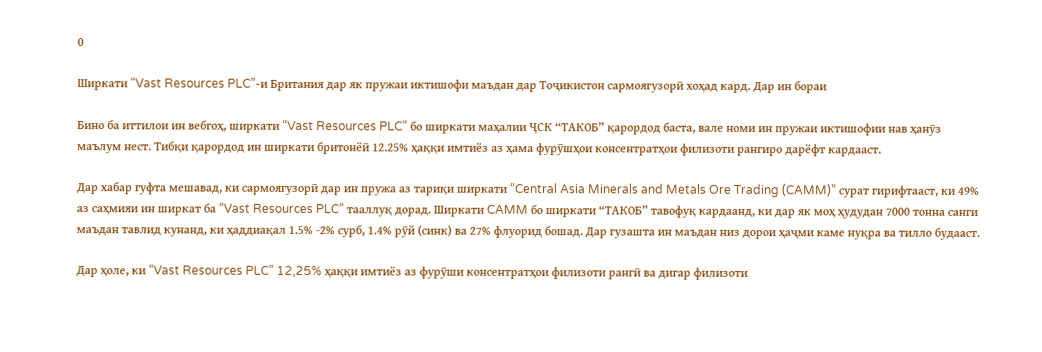0

Ширкати “Vast Resources PLC”-и Британия дар як пружаи иктишофи маъдан дар Тоҷикистон сармоягузорӣ хоҳад кард. Дар ин бораи

Бино ба иттилои ин вебгоҳ, ширкати “Vast Resources PLC” бо ширкати маҳалии ҶСК “ТАКОБ” қарордод баста, вале номи ин пружаи иктишофии нав ҳанӯз маълум нест. Тибқи қарордод ин ширкати бритонёӣ 12.25% ҳаққи имтиёз аз ҳама фурӯшҳои консентратҳои филизоти рангиро дарёфт кардааст.

Дар хабар гуфта мешавад, ки сармоягузорӣ дар ин пружа аз тариқи ширкати “Central Asia Minerals and Metals Ore Trading (CAMM)” сурат гирифтааст, ки 49% аз саҳмияи ин ширкат ба “Vast Resources PLC” тааллуқ дорад. Ширкати CAMM бо ширкати “ТАКОБ” тавофуқ кардаанд, ки дар як моҳ ҳудудан 7000 тонна санги маъдан тавлид кунанд, ки ҳаддиақал 1.5% -2% сурб, 1.4% рӯй (синк) ва 27% флуорид бошад. Дар гузашта ин маъдан низ дорои ҳаҷми каме нуқра ва тилло будааст.

Дар ҳоле, ки “Vast Resources PLC” 12,25% ҳаққи имтиёз аз фурӯши консентратҳои филизоти рангӣ ва дигар филизоти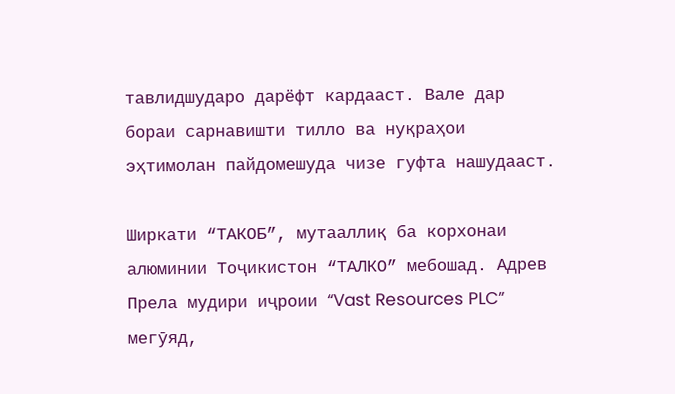тавлидшударо дарёфт кардааст. Вале дар бораи сарнавишти тилло ва нуқраҳои эҳтимолан пайдомешуда чизе гуфта нашудааст.

Ширкати “ТАКОБ”, мутааллиқ ба корхонаи алюминии Тоҷикистон “ТАЛКО” мебошад. Адрев Прела мудири иҷроии “Vast Resources PLC” мегӯяд,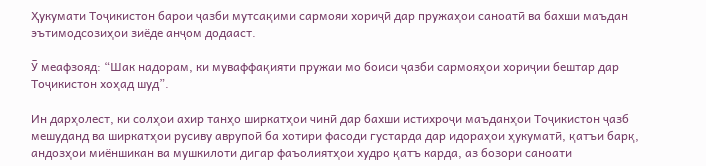Ҳукумати Тоҷикистон барои ҷазби мутсақими сармояи хориҷӣ дар пружаҳои саноатӣ ва бахши маъдан эътимодсозиҳои зиёде анҷом додааст.

Ӯ меафзояд: “Шак надорам, ки муваффақияти пружаи мо боиси ҷазби сармояҳои хориҷии бештар дар Тоҷикистон хоҳад шуд”.

Ин дарҳолест, ки солҳои ахир танҳо ширкатҳои чинӣ дар бахши истихроҷи маъданҳои Тоҷикистон ҷазб мешуданд ва ширкатҳои русиву аврупоӣ ба хотири фасоди густарда дар идораҳои ҳукуматӣ, қатъи барқ, андозҳои миёншикан ва мушкилоти дигар фаъолиятҳои худро қатъ карда, аз бозори саноати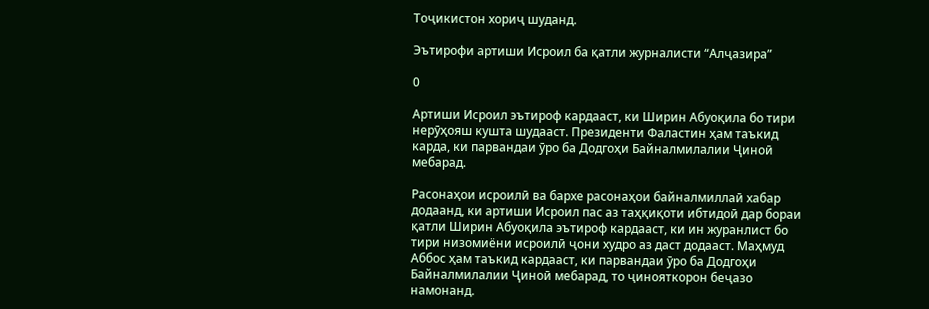Тоҷикистон хориҷ шуданд.

Эътирофи артиши Исроил ба қатли журналисти “Алҷазира”

0

Артиши Исроил эътироф кардааст, ки Ширин Абуоқила бо тири нерӯҳояш кушта шудааст. Президенти Фаластин ҳам таъкид карда, ки парвандаи ӯро ба Додгоҳи Байналмилалии Ҷиноӣ мебарад.

Расонаҳои исроилӣ ва бархе расонаҳои байналмиллаӣ хабар додаанд, ки артиши Исроил пас аз таҳқиқоти ибтидоӣ дар бораи қатли Ширин Абуоқила эътироф кардааст, ки ин журанлист бо тири низомиёни исроилӣ ҷони худро аз даст додааст. Маҳмуд Аббос ҳам таъкид кардааст, ки парвандаи ӯро ба Додгоҳи Байналмилалии Ҷиноӣ мебарад, то ҷинояткорон беҷазо намонанд.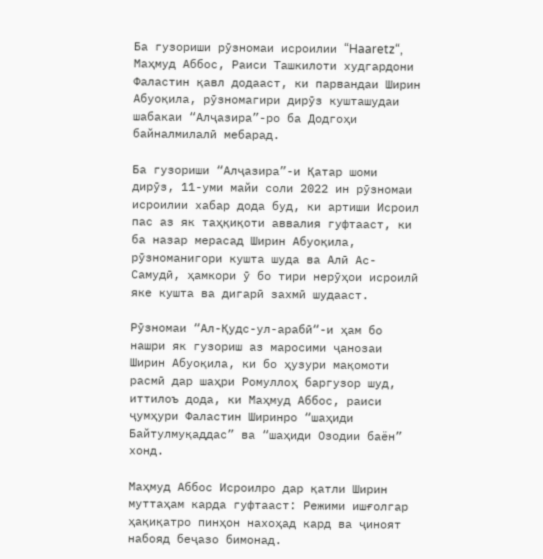Ба гузориши рӯзномаи исроилии “Haaretz“, Маҳмуд Аббос, Раиси Ташкилоти худгардони Фаластин қавл додааст, ки парвандаи Ширин Абуоқила, рӯзномагири дирӯз кушташудаи шабакаи “Алҷазира”-ро ба Додгоҳи байналмилалӣ мебарад.

Ба гузориши “Алҷазира”-и Қатар шоми дирӯз, 11-уми майи соли 2022 ин рӯзномаи исроилии хабар дода буд, ки артиши Исроил пас аз як таҳқиқоти аввалия гуфтааст, ки ба назар мерасад Ширин Абуоқила, рӯзноманигори кушта шуда ва Алӣ Ас-Самудӣ, ҳамкори ӯ бо тири нерӯҳои исроилӣ яке кушта ва дигарӣ захмӣ шудааст.

Рӯзномаи “Ал-Қудс-ул-арабӣ“-и ҳам бо нашри як гузориш аз маросими ҷанозаи Ширин Абуоқила, ки бо ҳузури мақомоти расмӣ дар шаҳри Ромуллоҳ баргузор шуд, иттилоъ дода, ки Маҳмуд Аббос, раиси ҷумҳури Фаластин Ширинро “шаҳиди Байтулмуқаддас” ва “шаҳиди Озодии баён” хонд.

Маҳмуд Аббос Исроилро дар қатли Ширин муттаҳам карда гуфтааст: Режими ишғолгар ҳақиқатро пинҳон нахоҳад кард ва ҷиноят набояд беҷазо бимонад.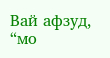Вай афзуд, “мо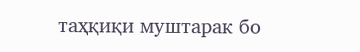таҳқиқи муштарак бо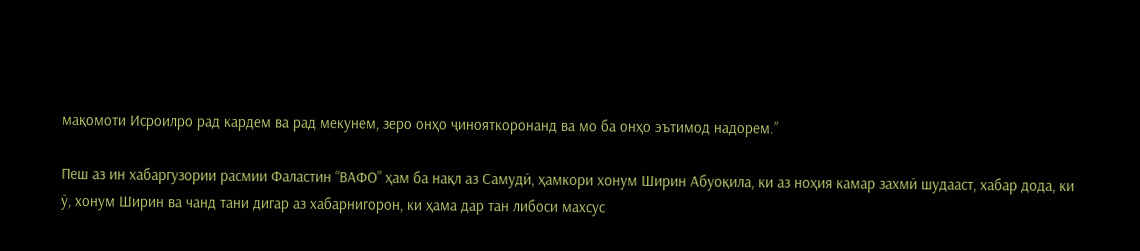мақомоти Исроилро рад кардем ва рад мекунем, зеро онҳо ҷинояткоронанд ва мо ба онҳо эътимод надорем.”

Пеш аз ин хабаргузории расмии Фаластин “ВАФО” ҳам ба нақл аз Самудӣ, ҳамкори хонум Ширин Абуоқила, ки аз ноҳия камар захмӣ шудааст, хабар дода, ки ӯ, хонум Ширин ва чанд тани дигар аз хабарнигорон, ки ҳама дар тан либоси махсус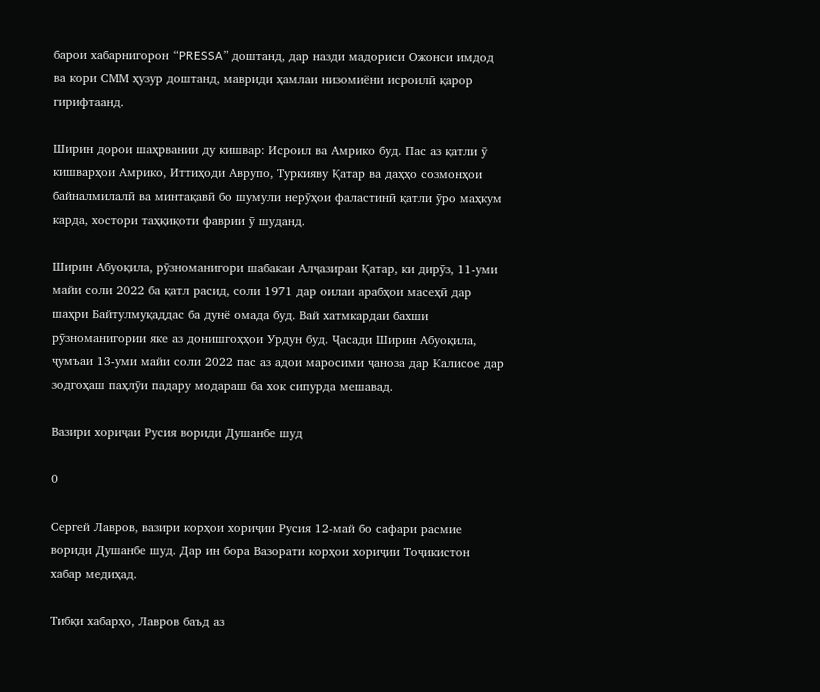барои хабарнигорон “PRESSA” доштанд, дар назди мадориси Ожонси имдод ва кори СММ ҳузур доштанд, мавриди ҳамлаи низомиёни исроилӣ қарор гирифтаанд.

Ширин дорои шаҳрвании ду кишвар: Исроил ва Амрико буд. Пас аз қатли ӯ кишварҳои Амрико, Иттиҳоди Аврупо, Туркияву Қатар ва даҳҳо созмонҳои байналмилалӣ ва минтақавӣ бо шумули нерӯҳои фаластинӣ қатли ӯро маҳкум карда, хостори таҳқиқоти фаврии ӯ шуданд.

Ширин Абуоқила, рӯзноманигори шабакаи Алҷазираи Қатар, ки дирӯз, 11-уми майи соли 2022 ба қатл расид, соли 1971 дар оилаи арабҳои масеҳӣ дар шаҳри Байтулмуқаддас ба дунё омада буд. Вай хатмкардаи бахши рӯзноманигории яке аз донишгоҳҳои Урдун буд. Ҷасади Ширин Абуоқила, ҷумъаи 13-уми майи соли 2022 пас аз адои маросими ҷаноза дар Калисое дар зодгоҳаш паҳлӯи падару модараш ба хок сипурда мешавад.

Вазири хориҷаи Русия вориди Душанбе шуд

0

Сергей Лавров, вазири корҳои хориҷии Русия 12-май бо сафари расмие вориди Душанбе шуд. Дар ин бора Вазорати корҳои хориҷии Тоҷикистон хабар медиҳад.

Тибқи хабарҳо, Лавров баъд аз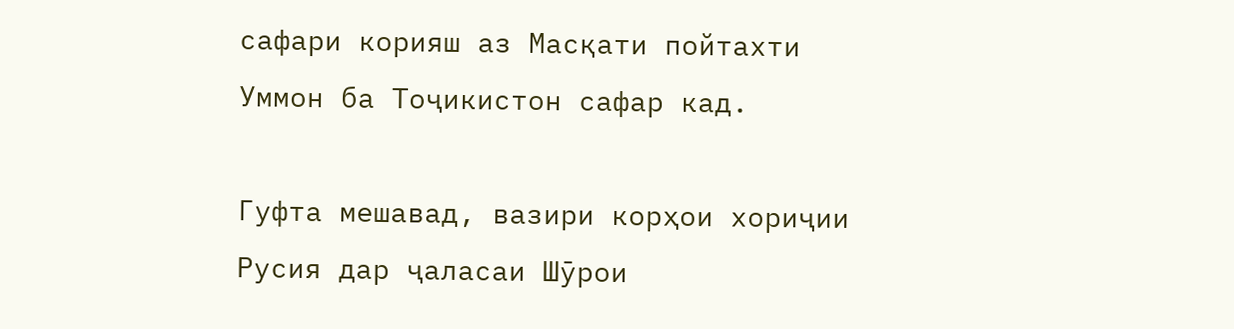сафари корияш аз Масқати пойтахти Уммон ба Тоҷикистон сафар кад.

Гуфта мешавад, вазири корҳои хориҷии Русия дар ҷаласаи Шӯрои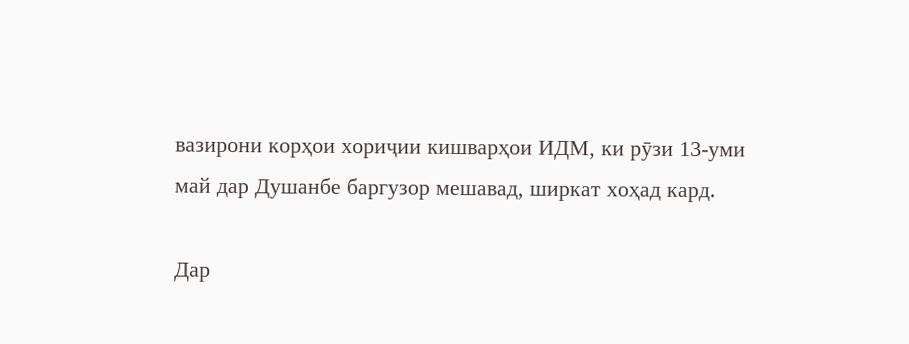вазирони корҳои хориҷии кишварҳои ИДМ, ки рӯзи 13-уми май дар Душанбе баргузор мешавад, ширкат хоҳад кард.

Дар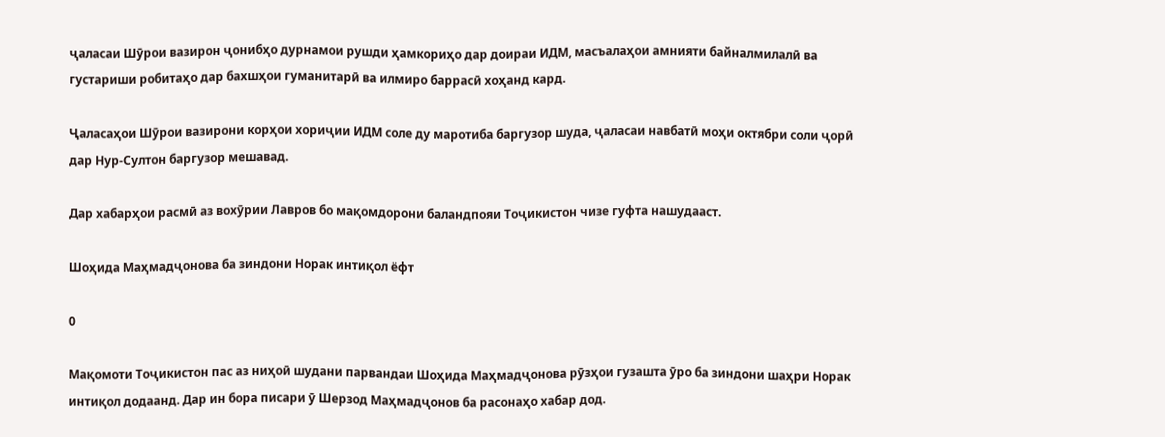ҷаласаи Шӯрои вазирон ҷонибҳо дурнамои рушди ҳамкориҳо дар доираи ИДМ, масъалаҳои амнияти байналмилалӣ ва густариши робитаҳо дар бахшҳои гуманитарӣ ва илмиро баррасӣ хоҳанд кард.

Ҷаласаҳои Шӯрои вазирони корҳои хориҷии ИДМ соле ду маротиба баргузор шуда, ҷаласаи навбатӣ моҳи октябри соли ҷорӣ дар Нур-Султон баргузор мешавад.

Дар хабарҳои расмӣ аз вохӯрии Лавров бо мақомдорони баландпояи Тоҷикистон чизе гуфта нашудааст.

Шоҳида Маҳмадҷонова ба зиндони Норак интиқол ёфт

0

Мақомоти Тоҷикистон пас аз ниҳоӣ шудани парвандаи Шоҳида Маҳмадҷонова рӯзҳои гузашта ӯро ба зиндони шаҳри Норак интиқол додаанд. Дар ин бора писари ӯ Шерзод Маҳмадҷонов ба расонаҳо хабар дод.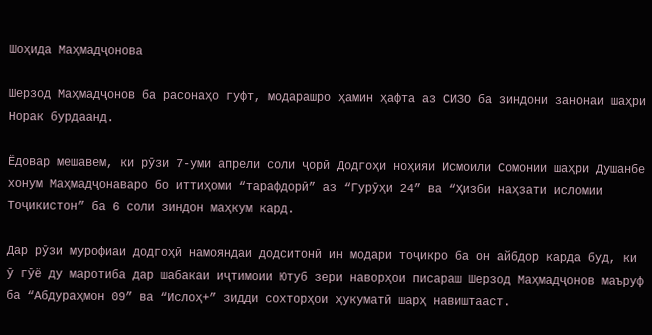Шоҳида Маҳмадҷонова

Шерзод Маҳмадҷонов ба расонаҳо гуфт, модарашро ҳамин ҳафта аз СИЗО ба зиндони занонаи шаҳри Норак бурдаанд.

Ёдовар мешавем, ки рӯзи 7-уми апрели соли ҷорӣ Додгоҳи ноҳияи Исмоили Сомонии шаҳри Душанбе хонум Маҳмадҷонаваро бо иттиҳоми “тарафдорӣ” аз “Гурӯҳи 24” ва “Ҳизби наҳзати исломии Тоҷикистон” ба 6 соли зиндон маҳкум кард.

Дар рӯзи мурофиаи додгоҳӣ намояндаи додситонӣ ин модари тоҷикро ба он айбдор карда буд, ки ӯ гӯё ду маротиба дар шабакаи иҷтимоии Ютуб зери наворҳои писараш Шерзод Маҳмадҷонов маъруф ба “Абдураҳмон 09” ва “Ислоҳ+” зидди сохторҳои ҳукуматӣ шарҳ навиштааст.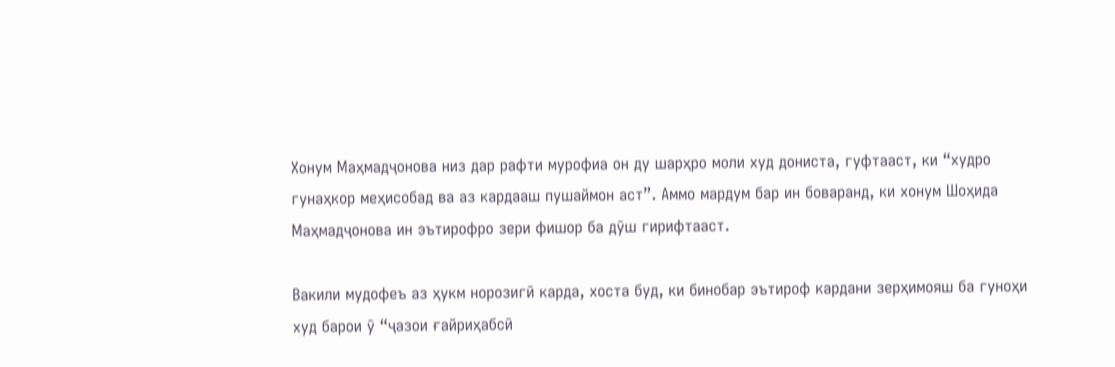Хонум Маҳмадҷонова низ дар рафти мурофиа он ду шарҳро моли худ дониста, гуфтааст, ки “худро гунаҳкор меҳисобад ва аз кардааш пушаймон аст”. Аммо мардум бар ин боваранд, ки хонум Шоҳида Маҳмадҷонова ин эътирофро зери фишор ба дӯш гирифтааст.

Вакили мудофеъ аз ҳукм норозигӣ карда, хоста буд, ки бинобар эътироф кардани зерҳимояш ба гуноҳи худ барои ӯ “ҷазои ғайриҳабсӣ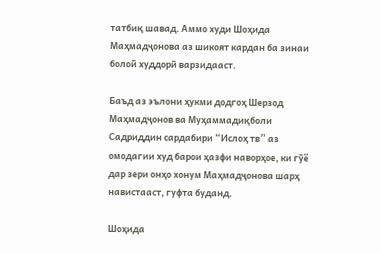татбиқ шавад. Аммо худи Шоҳида Маҳмадҷонова аз шикоят кардан ба зинаи болоӣ худдорӣ варзидааст.

Баъд аз эълони ҳукми додгоҳ Шерзод Маҳмадҷонов ва Муҳаммадиқболи Садриддин сардабири “Ислоҳ тв” аз омодагии худ барои ҳазфи наворҳое, ки гӯё дар зери онҳо хонум Маҳмадҷонова шарҳ навистааст, гуфта буданд.

Шоҳида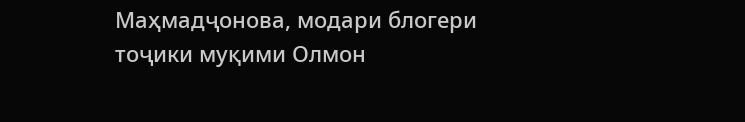Маҳмадҷонова, модари блогери тоҷики муқими Олмон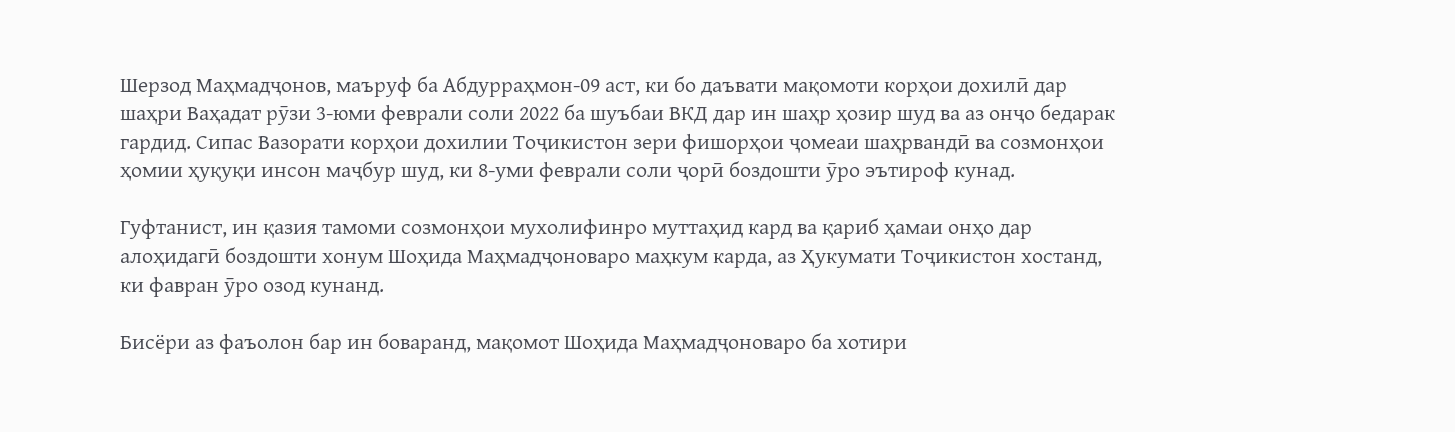Шерзод Маҳмадҷонов, маъруф ба Абдурраҳмон-09 аст, ки бо даъвати мақомоти корҳои дохилӣ дар шаҳри Ваҳадат рӯзи 3-юми феврали соли 2022 ба шуъбаи ВКД дар ин шаҳр ҳозир шуд ва аз онҷо бедарак гардид. Сипас Вазорати корҳои дохилии Тоҷикистон зери фишорҳои ҷомеаи шаҳрвандӣ ва созмонҳои ҳомии ҳуқуқи инсон маҷбур шуд, ки 8-уми феврали соли ҷорӣ боздошти ӯро эътироф кунад.

Гуфтанист, ин қазия тамоми созмонҳои мухолифинро муттаҳид кард ва қариб ҳамаи онҳо дар алоҳидагӣ боздошти хонум Шоҳида Маҳмадҷоноваро маҳкум карда, аз Ҳукумати Тоҷикистон хостанд, ки фавран ӯро озод кунанд.

Бисёри аз фаъолон бар ин боваранд, мақомот Шоҳида Маҳмадҷоноваро ба хотири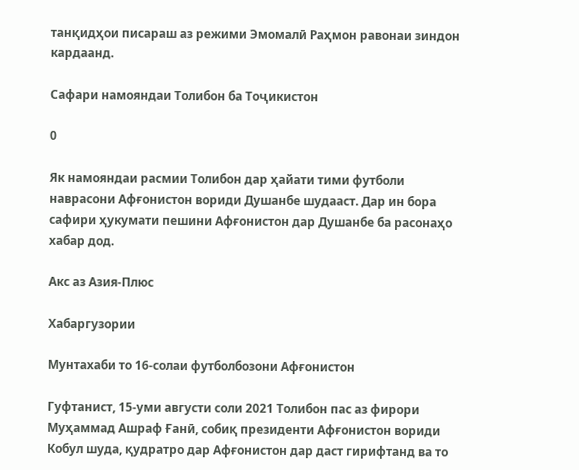танқидҳои писараш аз режими Эмомалӣ Раҳмон равонаи зиндон кардаанд.

Сафари намояндаи Толибон ба Тоҷикистон

0

Як намояндаи расмии Толибон дар ҳайати тими футболи наврасони Афғонистон вориди Душанбе шудааст. Дар ин бора сафири ҳукумати пешини Афғонистон дар Душанбе ба расонаҳо хабар дод.

Акс аз Азия-Плюс

Хабаргузории

Мунтахаби то 16-солаи футболбозони Афғонистон

Гуфтанист, 15-уми августи соли 2021 Толибон пас аз фирори Муҳаммад Ашраф Ғанӣ, собиқ президенти Афғонистон вориди Кобул шуда, қудратро дар Афғонистон дар даст гирифтанд ва то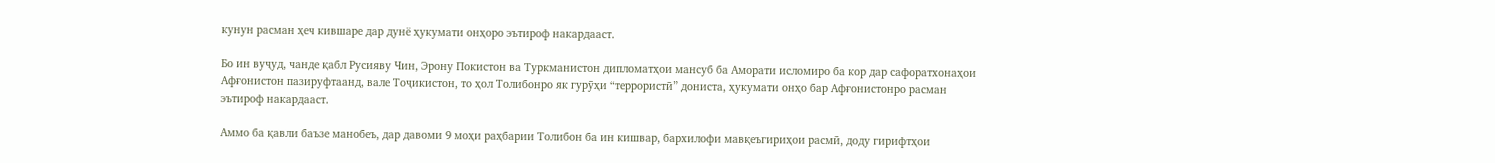кунун расман ҳеч кившаре дар дунё ҳукумати онҳоро эътироф накардааст.

Бо ин вуҷуд, чанде қабл Русияву Чин, Эрону Покистон ва Туркманистон дипломатҳои мансуб ба Аморати исломиро ба кор дар сафоратхонаҳои Афғонистон пазируфтаанд, вале Тоҷикистон, то ҳол Толибонро як гурӯҳи “террористӣ” дониста, ҳукумати онҳо бар Афғонистонро расман эътироф накардааст.

Аммо ба қавли баъзе манобеъ, дар давоми 9 моҳи раҳбарии Толибон ба ин кишвар, бархилофи мавқеъгириҳои расмӣ, доду гирифтҳои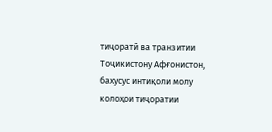тиҷоратӣ ва транзитии Тоҷикистону Афғонистон, бахусус интиқоли молу колоҳои тиҷоратии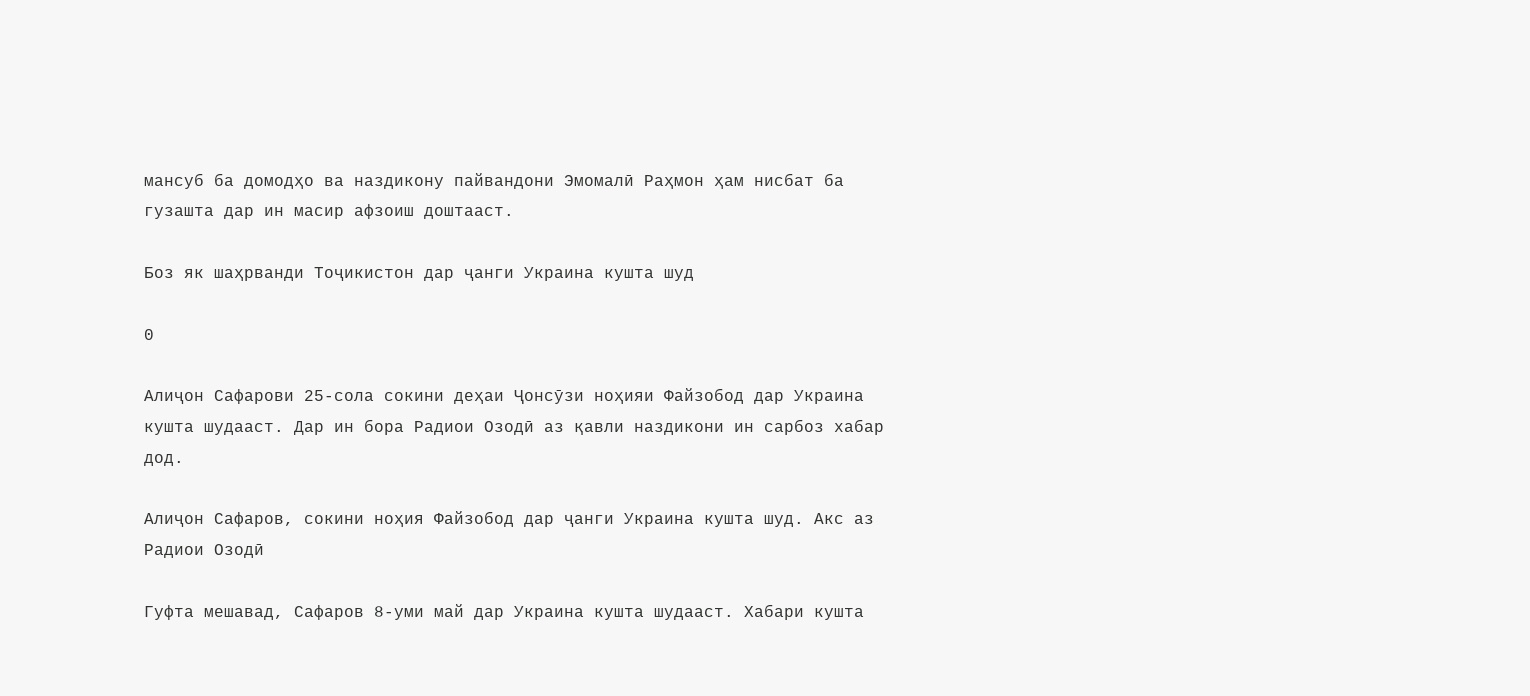мансуб ба домодҳо ва наздикону пайвандони Эмомалӣ Раҳмон ҳам нисбат ба гузашта дар ин масир афзоиш доштааст.

Боз як шаҳрванди Тоҷикистон дар ҷанги Украина кушта шуд

0

Алиҷон Сафарови 25-сола сокини деҳаи Ҷонсӯзи ноҳияи Файзобод дар Украина кушта шудааст. Дар ин бора Радиои Озодӣ аз қавли наздикони ин сарбоз хабар дод.

Алиҷон Сафаров, сокини ноҳия Файзобод дар ҷанги Украина кушта шуд. Акс аз Радиои Озодӣ

Гуфта мешавад, Сафаров 8-уми май дар Украина кушта шудааст. Хабари кушта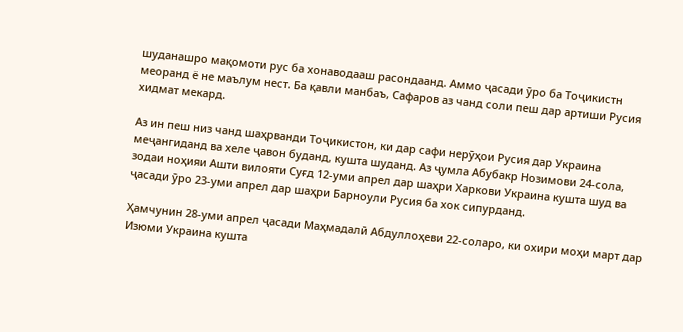шуданашро мақомоти рус ба хонаводааш расондаанд. Аммо ҷасади ӯро ба Тоҷикистн меоранд ё не маълум нест. Ба қавли манбаъ, Сафаров аз чанд соли пеш дар артиши Русия хидмат мекард.

Аз ин пеш низ чанд шаҳрванди Тоҷикистон, ки дар сафи нерӯҳои Русия дар Украина меҷангиданд ва хеле ҷавон буданд, кушта шуданд. Аз ҷумла Абубакр Нозимови 24-сола, зодаи ноҳияи Ашти вилояти Суғд 12-уми апрел дар шаҳри Харкови Украина кушта шуд ва ҷасади ӯро 23-уми апрел дар шаҳри Барноули Русия ба хок сипурданд.

Ҳамчунин 28-уми апрел ҷасади Маҳмадалӣ Абдуллоҳеви 22-соларо, ки охири моҳи март дар Изюми Украина кушта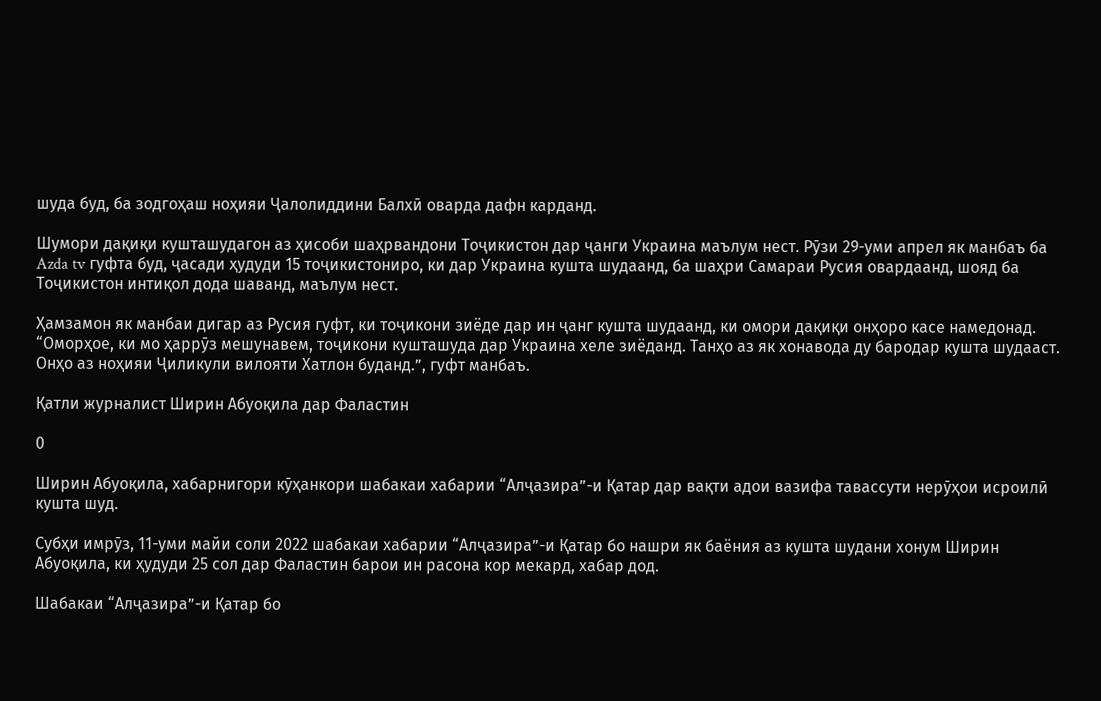шуда буд, ба зодгоҳаш ноҳияи Ҷалолиддини Балхӣ оварда дафн карданд.

Шумори дақиқи кушташудагон аз ҳисоби шаҳрвандони Тоҷикистон дар ҷанги Украина маълум нест. Рӯзи 29-уми апрел як манбаъ ба Azda tv гуфта буд, ҷасади ҳудуди 15 тоҷикистониро, ки дар Украина кушта шудаанд, ба шаҳри Самараи Русия овардаанд, шояд ба Тоҷикистон интиқол дода шаванд, маълум нест.

Ҳамзамон як манбаи дигар аз Русия гуфт, ки тоҷикони зиёде дар ин ҷанг кушта шудаанд, ки омори дақиқи онҳоро касе намедонад. “Оморҳое, ки мо ҳаррӯз мешунавем, тоҷикони кушташуда дар Украина хеле зиёданд. Танҳо аз як хонавода ду бародар кушта шудааст. Онҳо аз ноҳияи Ҷиликули вилояти Хатлон буданд.”, гуфт манбаъ.

Қатли журналист Ширин Абуоқила дар Фаластин

0

Ширин Абуоқила, хабарнигори кӯҳанкори шабакаи хабарии “Алҷазира”-и Қатар дар вақти адои вазифа тавассути нерӯҳои исроилӣ кушта шуд.

Субҳи имрӯз, 11-уми майи соли 2022 шабакаи хабарии “Алҷазира”-и Қатар бо нашри як баёния аз кушта шудани хонум Ширин Абуоқила, ки ҳудуди 25 сол дар Фаластин барои ин расона кор мекард, хабар дод.

Шабакаи “Алҷазира”-и Қатар бо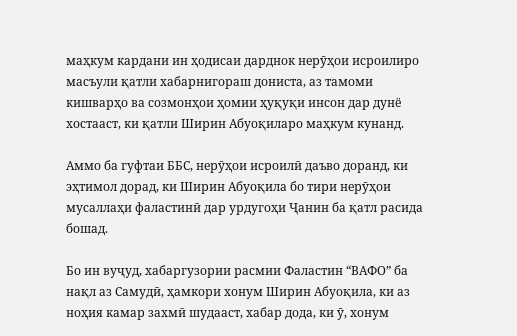маҳкум кардани ин ҳодисаи дарднок нерӯҳои исроилиро масъули қатли хабарнигораш дониста, аз тамоми кишварҳо ва созмонҳои ҳомии ҳуқуқи инсон дар дунё хостааст, ки қатли Ширин Абуоқиларо маҳкум кунанд.

Аммо ба гуфтаи ББС, нерӯҳои исроилӣ даъво доранд, ки эҳтимол дорад, ки Ширин Абуоқила бо тири нерӯҳои мусаллаҳи фаластинӣ дар урдугоҳи Ҷанин ба қатл расида бошад.

Бо ин вуҷуд, хабаргузории расмии Фаластин “ВАФО” ба нақл аз Самудӣ, ҳамкори хонум Ширин Абуоқила, ки аз ноҳия камар захмӣ шудааст, хабар дода, ки ӯ, хонум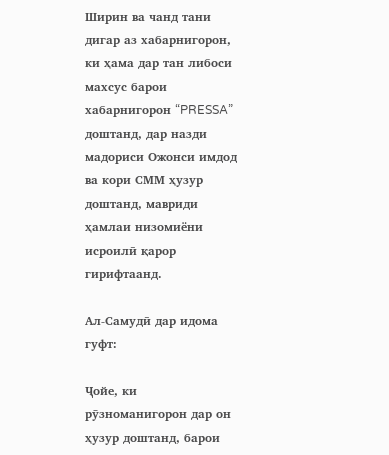Ширин ва чанд тани дигар аз хабарнигорон, ки ҳама дар тан либоси махсус барои хабарнигорон “PRESSA” доштанд, дар назди мадориси Ожонси имдод ва кори СММ ҳузур доштанд, мавриди ҳамлаи низомиёни исроилӣ қарор гирифтаанд.

Ал-Самудӣ дар идома гуфт:

Ҷойе, ки рӯзноманигорон дар он ҳузур доштанд, барои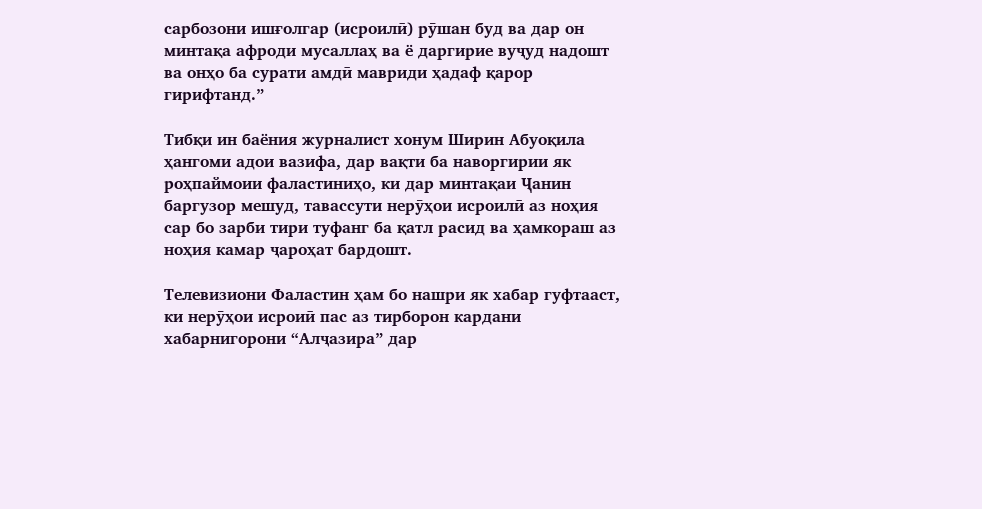сарбозони ишғолгар (исроилӣ) рӯшан буд ва дар он минтақа афроди мусаллаҳ ва ё даргирие вуҷуд надошт ва онҳо ба сурати амдӣ мавриди ҳадаф қарор гирифтанд.”

Тибқи ин баёния журналист хонум Ширин Абуоқила ҳангоми адои вазифа, дар вақти ба наворгирии як роҳпаймоии фаластиниҳо, ки дар минтақаи Ҷанин баргузор мешуд, тавассути нерӯҳои исроилӣ аз ноҳия сар бо зарби тири туфанг ба қатл расид ва ҳамкораш аз ноҳия камар ҷароҳат бардошт.

Телевизиони Фаластин ҳам бо нашри як хабар гуфтааст, ки нерӯҳои исроиӣ пас аз тирборон кардани хабарнигорони “Алҷазира” дар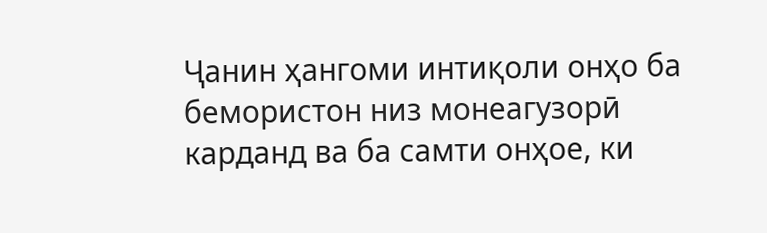Ҷанин ҳангоми интиқоли онҳо ба бемористон низ монеагузорӣ карданд ва ба самти онҳое, ки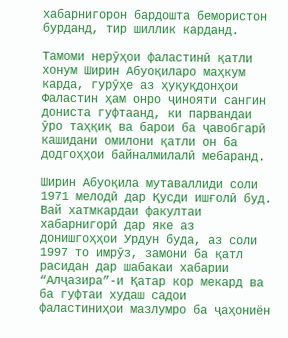хабарнигорон бардошта бемористон бурданд, тир шиллик карданд.

Тамоми нерӯҳои фаластинӣ қатли хонум Ширин Абуоқиларо маҳкум карда, гурӯҳе аз ҳуқуқдонҳои Фаластин ҳам онро ҷинояти сангин дониста гуфтаанд, ки парвандаи ӯро таҳқиқ ва барои ба ҷавобгарӣ кашидани омилони қатли он ба додгоҳҳои байналмилалӣ мебаранд.

Ширин Абуоқила мутаваллиди соли 1971 мелодӣ дар Қусди ишғолӣ буд. Вай хатмкардаи факултаи хабарнигорӣ дар яке аз донишгоҳҳои Урдун буда, аз соли 1997 то имрӯз, замони ба қатл расидан дар шабакаи хабарии “Алҷазира”-и Қатар кор мекард ва ба гуфтаи худаш садои фаластиниҳои мазлумро ба ҷаҳониён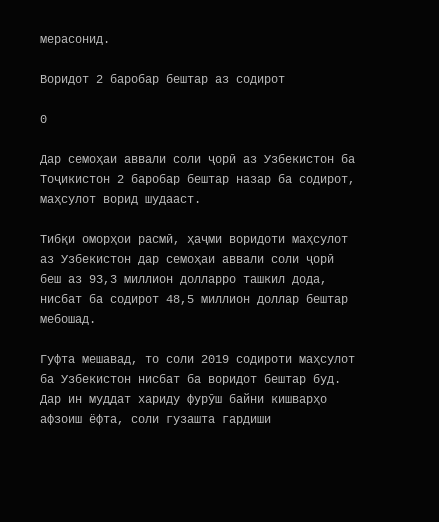мерасонид.

Воридот 2 баробар бештар аз содирот

0

Дар семоҳаи аввали соли ҷорӣ аз Узбекистон ба Тоҷикистон 2 баробар бештар назар ба содирот, маҳсулот ворид шудааст.

Тибқи оморҳои расмӣ, ҳаҷми воридоти маҳсулот аз Узбекистон дар семоҳаи аввали соли ҷорӣ беш аз 93,3 миллион долларро ташкил дода, нисбат ба содирот 48,5 миллион доллар бештар мебошад.

Гуфта мешавад, то соли 2019 содироти маҳсулот ба Узбекистон нисбат ба воридот бештар буд. Дар ин муддат хариду фурӯш байни кишварҳо афзоиш ёфта, соли гузашта гардиши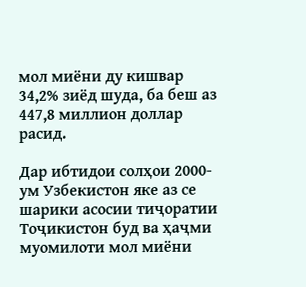мол миёни ду кишвар 34,2% зиёд шуда, ба беш аз 447,8 миллион доллар расид.

Дар ибтидои солҳои 2000-ум Узбекистон яке аз се шарики асосии тиҷоратии Тоҷикистон буд ва ҳаҷми муомилоти мол миёни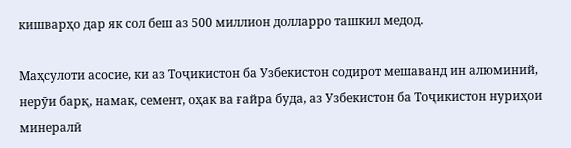кишварҳо дар як сол беш аз 500 миллион долларро ташкил медод.

Маҳсулоти асосие, ки аз Тоҷикистон ба Узбекистон содирот мешаванд ин алюминий, нерӯи барқ, намак, семент, оҳак ва ғайра буда, аз Узбекистон ба Тоҷикистон нуриҳои минералӣ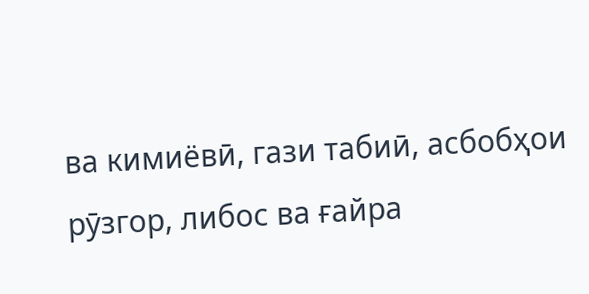ва кимиёвӣ, гази табиӣ, асбобҳои рӯзгор, либос ва ғайра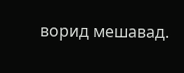ворид мешавад.